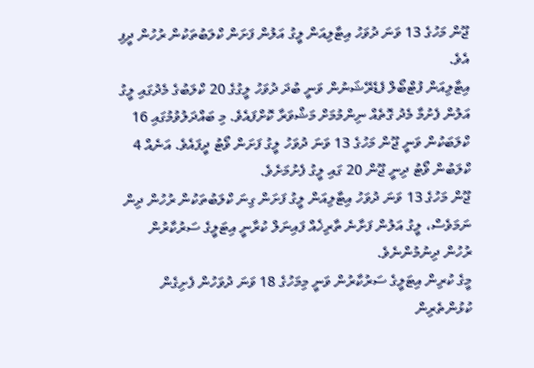ޖޫން މަހުގެ 13 ވަނަ ދުވަހު އިޓާލިއަން ލީގު އަލުން ފަށަން ކްލަބުތަކުން ރުހުން ދީފި އެވެ.
އިޓާލިއަން ފުޓްބޯލް ފެޑެރޭޝަނުން ވަނީ ބުދަ ދުވަހު ލީގުގެ 20 ކްލަބުގެ މެދުގައި ލީގު އަލުން ފެށުމާ މެދު ގޮތެއް ނިންމުމަށް މަޝްވަރާ ކޮށްފައެވެ. މި ބައްދަލުވުމުގައި 16 ކްލަބަކުން ވަނީ ޖޫން މަހުގެ 13 ވަނަ ދުވަހު ލީގު ފަށަން ވޯޓު ދީފައެވެ. އަނެއް 4 ކްލަބުން ވޯޓު ދިނީ ޖޫން 20 ގައި ލީގު ފެށުމަށެވެ.
ޖޫން މަހުގެ 13 ވަނަ ދުވަހު އިޓާލިއަން ލީގު ފަށަން ގިނަ ކްލަބުތަކުން ރުހުން ދިން ނަމަވެސް، ލީގު އަލުން ފަށާނެ ތާރިޚެއް ފައިނަލް ކުރާނީ އިޓަލީގެ ސަރުކާރުން ރުހުން ދިނުމުންނެވެ.
މީގެ ކުރިން އިޓަލީގެ ސަރުކާރުން ވަނީ މިމަހުގެ 18 ވަނަ ދުވަހުން ފެށިގެން ކުޅުންތެރިން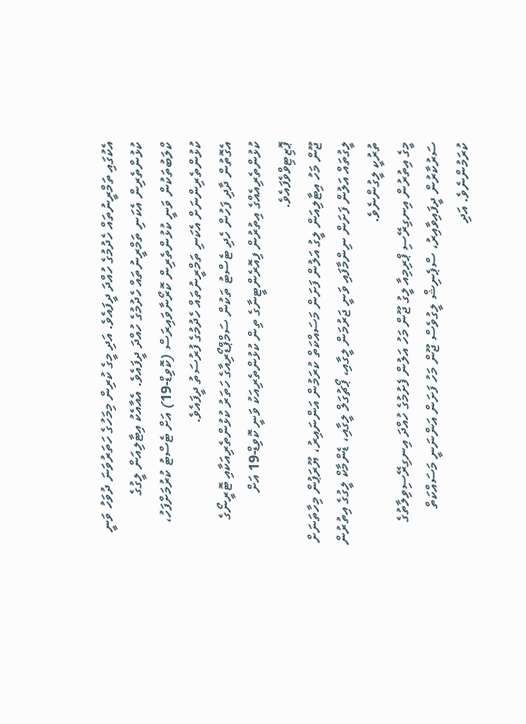އެކުގައި ތަމްރީނުތައް ހެދުމުގެ ހުއްދަ ދީފައެވެ. އަދި މީގެ ކުރިން މިމަހުގެ ހަތަރުވަނަ ދުވަހު ވަނީ ކުޅުންތެރިން އެކަނި ތަމްރީނުތައް ހެދުމުގެ ހުއްދަ ދީފައެވެ. އެއާއެކު އިޓާލިއަން ލީގުގެ ކްލަބުތަކުން ވަނީ ކުޅުންތެރިން ކޮރޯނާވައިރަސް (ކޮވިޑް-19) އަށް ޓެސްޓު ކުރުމަށްފަހު، ކުޅުންތެރިންނަށް އެކަނި ތަމްރީނުތައް ހެދުމުގެ ފުރުސަތު ދީފައެވެ.
އެގޮތުން ދާދި ފަހުން ހެދި ޓެސްޓު ތަކުން ސަމްޕްޑޯރިއާގެ ހަތަރު ކުޅުންތެރިއަކާއި ޓޮރީނޯގެ ކުޅުންތެރިއެއްގެ އިތުރުން ފިއޮރެންޓީނާގެ ތިން ކުޅުންތެރިއަކު ވަނީ ކޮވިޑް-19 އަށް ޕޮޒިޓިވްވެފައެވެ.
ޖޫން މަހު އިޓާލިއަން ލީގު އަލުން ފަށަން މަސައްކަތް ކުރަމުން އަންނައިރު، ޔޫރަޕުން މިހާތަނަށް ލީގުތައް އަލުން ފަށަން ނިންމާފައި ވަނީ ޖަރުމަން ލީގާއި، ޕޯޗުގަލް ލީގާއި، ޑެންމާކް ލީގުގެ އިތުރުން ތުރުކީ ލީގުންނެވެ.
މީގެ އިތުރުން އިނގިރޭސި ޕްރިމިއާ ލީގު ޖޫން މަހު އަލުން ފެށުމުގެ ހުއްދަ އިނގިރޭސިވިލާތުގެ ސަރުކާރުން ދީފައިވާއިރު، ސްޕެނިޝް ލީގުވެސް ޖޫން މަހު ފަށަން އަންނަނީ މަސައްކަތް ކުރަމުންނެވެ. އަދި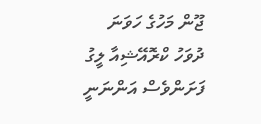ޖޫން މަހުގެ ހަވަނަ ދުވަހު ކްރޮއޭޝިއާ ލީގު ފަށަންވެސް އަންނަނީ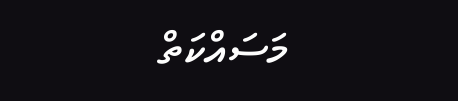މަސައްކަތް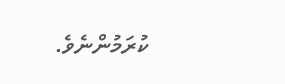ކުރަމުންނެވެ.